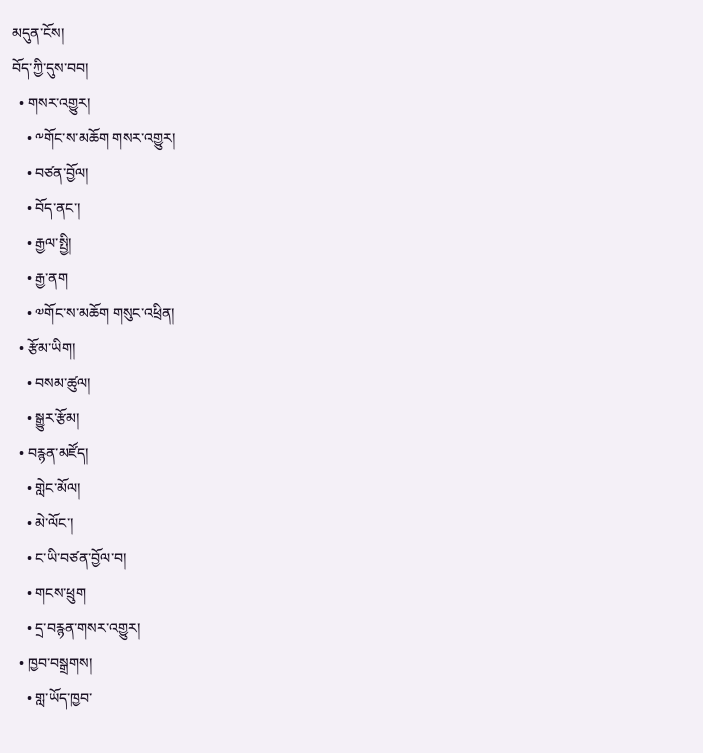མདུན་ངོས།
བོད་ཀྱི་དུས་བབ།
  • གསར་འགྱུར།
    • ༸གོང་ས་མཆོག གསར་འགྱུར།
    • བཙན་བྱོལ།
    • བོད་ནང་།
    • རྒྱལ་སྤྱི།
    • རྒྱ་ནག
    • ༧གོང་ས་མཆོག གསུང་འཕྲིན།
  • རྩོམ་ཡིག།
    • བསམ་ཚུལ།
    • སྒྱུར་རྩོམ།
  • བརྙན་མཛོད།
    • གླེང་མོལ།
    • མེ་ལོང་།
    • ང་ཡི་བཙན་བྱོལ་བ།
    • གངས་ཕྲུག
    • དྲ་བརྙན་གསར་འགྱུར།
  • ཁྱབ་བསྒྲགས།
    • གླ་ཡོད་ཁྱབ་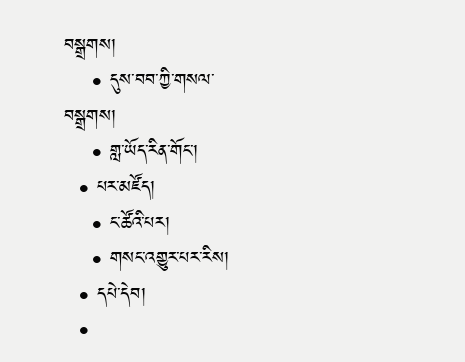བསྒྲགས།
    • དུས་བབ་ཀྱི་གསལ་བསྒྲགས།
    • གླ་ཡོད་རིན་གོང་།
  • པར་མཛོད།
    • ང་ཚོའི་པར།
    • གསང་འགྱུར་པར་རིས།
  • དཔེ་དེབ།
  •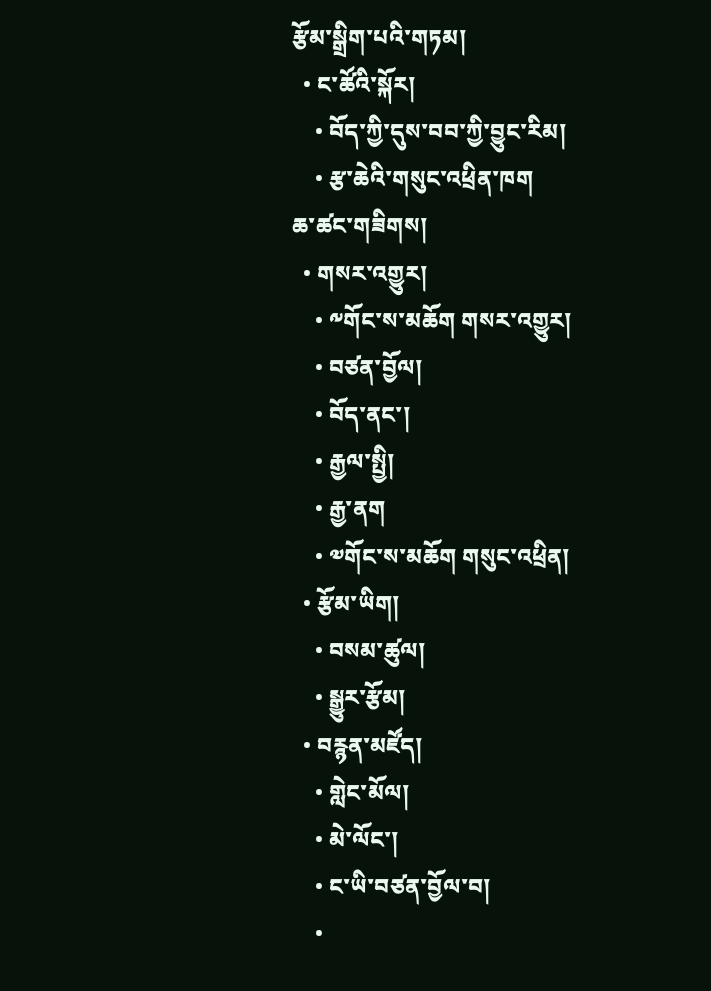རྩོམ་སྒྲིག་པའི་གཏམ།
  • ང་ཚོའི་སྐོར།
    • བོད་ཀྱི་དུས་བབ་ཀྱི་བྱུང་རིམ།
    • རྩ་ཆེའི་གསུང་འཕྲིན་ཁག
ཆ་ཚང་གཟིགས།
  • གསར་འགྱུར།
    • ༸གོང་ས་མཆོག གསར་འགྱུར།
    • བཙན་བྱོལ།
    • བོད་ནང་།
    • རྒྱལ་སྤྱི།
    • རྒྱ་ནག
    • ༧གོང་ས་མཆོག གསུང་འཕྲིན།
  • རྩོམ་ཡིག།
    • བསམ་ཚུལ།
    • སྒྱུར་རྩོམ།
  • བརྙན་མཛོད།
    • གླེང་མོལ།
    • མེ་ལོང་།
    • ང་ཡི་བཙན་བྱོལ་བ།
    •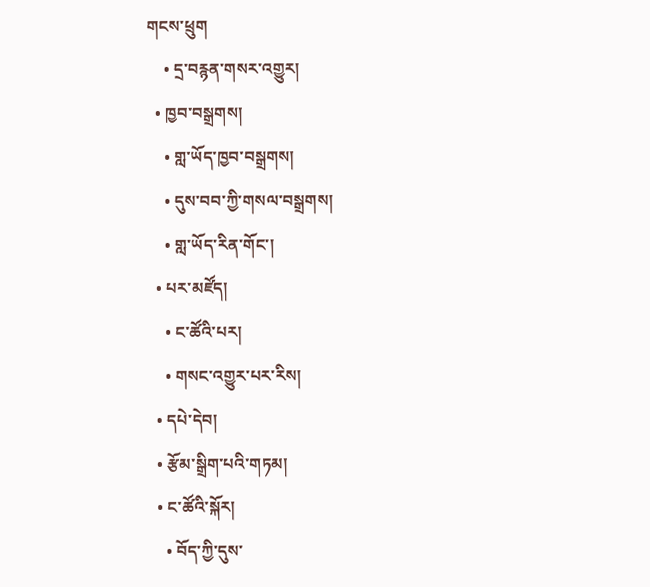གངས་ཕྲུག
    • དྲ་བརྙན་གསར་འགྱུར།
  • ཁྱབ་བསྒྲགས།
    • གླ་ཡོད་ཁྱབ་བསྒྲགས།
    • དུས་བབ་ཀྱི་གསལ་བསྒྲགས།
    • གླ་ཡོད་རིན་གོང་།
  • པར་མཛོད།
    • ང་ཚོའི་པར།
    • གསང་འགྱུར་པར་རིས།
  • དཔེ་དེབ།
  • རྩོམ་སྒྲིག་པའི་གཏམ།
  • ང་ཚོའི་སྐོར།
    • བོད་ཀྱི་དུས་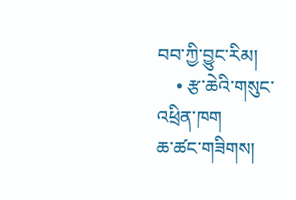བབ་ཀྱི་བྱུང་རིམ།
    • རྩ་ཆེའི་གསུང་འཕྲིན་ཁག
ཆ་ཚང་གཟིགས།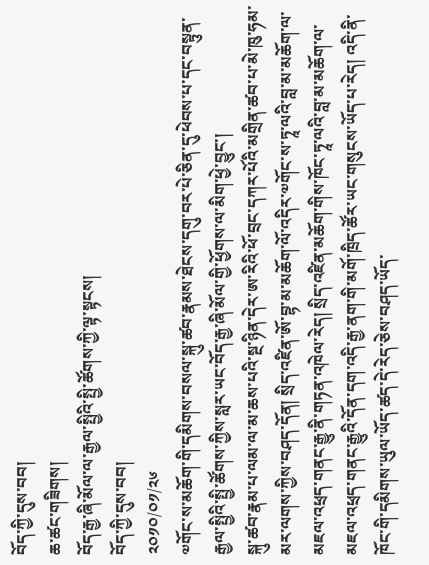བོད་ཀྱི་དུས་བབ།
ཆ་ཚང་གཟིགས།
བོད་རྒྱ་ཞི་མོལ་ལ་རྒྱལ་སྤྱིའི་སྤྱི་ཚོགས་ཀྱི་ལྟ་སྟངས།
བོད་ཀྱི་དུས་བབ།
༢༠༡༠/༠༡/༢༦
༧གོང་ས་མཆོག་གི་དམིགས་བསལ་སྐུ་ཚབ་རྣམས་ཐེངས་དགུ་བར་པེ་ཅིན་དུ་ཕེབས་པ་དང་བསྟུན་རྒྱལ་སྤྱིའི་སྤྱི་ཚོགས་ཀྱིས་སླར་ཡང་བོད་རྒྱ་ཞི་མོལ་གྱི་ཕྱོགས་ལ་མིག་ཕྱེ་བྱུང་།
སྐུ་ཚབ་རྣམ་པ་ལམ་ལ་མ་ཆས་པའི་སྔ་ཉིན་དེར་ཨ་རིའི་ཕོ་བྲང་དཀར་པོའི་མགྲིན་ཚབ་པ་མེ་ཁུ་ཧམ་མར་ལགས་ཀྱིས་བཤད་དོན། སྲིད་འཛིན་ཨོ་བྷ་མ་མཆོག་ལོ་འདིར་༧གོང་ས་ཏཱ་ལའི་བླ་མ་མཆོག་ལ་མཇལ་འཕྲད་གནང་རྒྱུ་ནི་གཏན་འཁེལ་རེད། སྲིད་འཛིན་མཆོག་གིས་ཁོང་ཏཱ་ལའི་བླ་མ་མཆོག་ལ་མཇལ་འཕྲད་གནང་རྒྱུའི་དོན་དག་འདི་རྒྱ་ནག་གི་མགོ་ཁྲིད་ཚོར་ཡང་གསུངས་ཡོད་པ་རེད། འདི་ནི་ཁོང་གི་དམིགས་ཡུལ་ཡོད་ཚད་དེ་རེད་ཅེས་བཤད་ཡོད་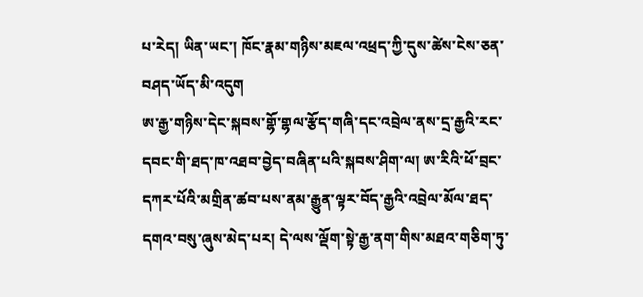པ་རེད། ཡིན་ཡང་། ཁོང་རྣམ་གཉིས་མཇལ་འཕྲད་ཀྱི་དུས་ཚེས་ངེས་ཅན་བཤད་ཡོད་མི་འདུག
ཨ་རྒྱ་གཉིས་དེང་སྐབས་གྷོ་གྷལ་རྩོད་གཞི་དང་འབྲེལ་ནས་དྲ་རྒྱའི་རང་དབང་གི་ཐད་ཁ་འཐབ་བྱེད་བཞིན་པའི་སྐབས་ཤིག་ལ། ཨ་རིའི་ཕོ་བྲང་དཀར་པོའི་མགྲིན་ཚབ་པས་ནམ་རྒྱུན་ལྟར་བོད་རྒྱའི་འབྲེལ་མོལ་ཐད་དགའ་བསུ་ཞུས་མེད་པར། དེ་ལས་ལྡོག་སྟེ་རྒྱ་ནག་གིས་མཐའ་གཅིག་ཏུ་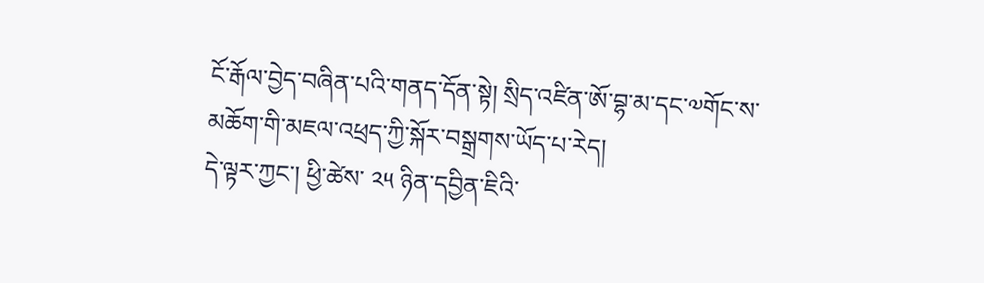ངོ་རྒོལ་བྱེད་བཞིན་པའི་གནད་དོན་སྟེ། སྲིད་འཛིན་ཨོ་བྷ་མ་དང་༧གོང་ས་མཆོག་གི་མཇལ་འཕྲད་ཀྱི་སྐོར་བསྒྲགས་ཡོད་པ་རེད།
དེ་ལྟར་ཀྱང་། ཕྱི་ཚེས་ ༢༥ ཉིན་དབྱིན་ཇིའི་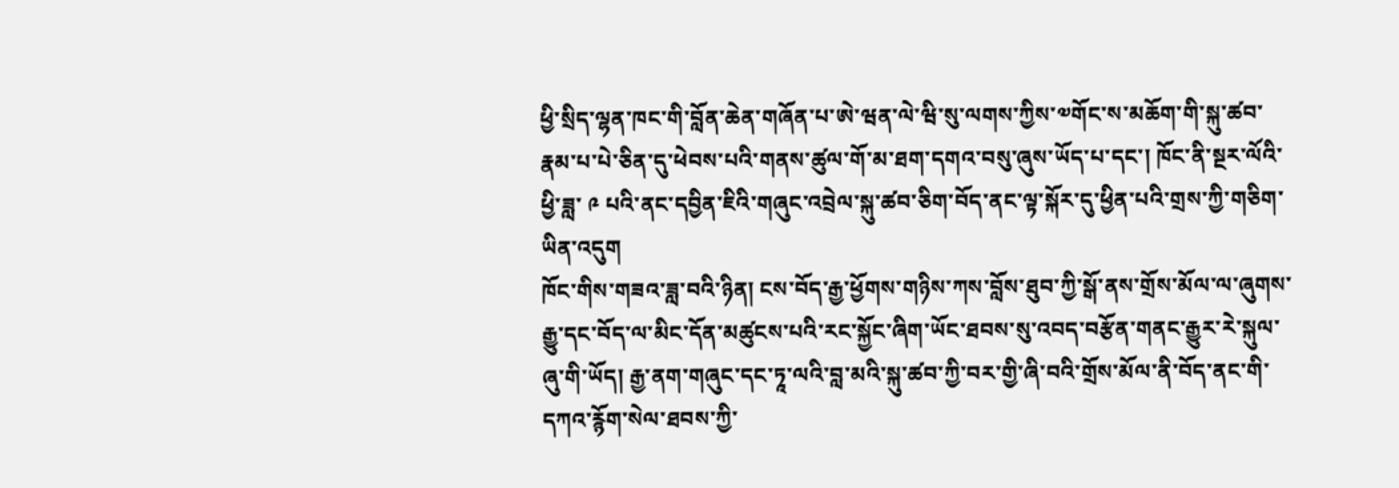ཕྱི་སྲིད་ལྷན་ཁང་གི་བློན་ཆེན་གཞོན་པ་ཨེ་ཝན་ལེ་ཝི་སུ་ལགས་ཀྱིས་༧གོང་ས་མཆོག་གི་སྐུ་ཚབ་རྣམ་པ་པེ་ཅིན་དུ་ཕེབས་པའི་གནས་ཚུལ་གོ་མ་ཐག་དགའ་བསུ་ཞུས་ཡོད་པ་དང་། ཁོང་ནི་སྔར་ལོའི་ཕྱི་ཟླ་ ༩ པའི་ནང་དབྱིན་ཇིའི་གཞུང་འབྲེལ་སྐུ་ཚབ་ཅིག་བོད་ནང་ལྟ་སྐོར་དུ་ཕྱིན་པའི་གྲས་ཀྱི་གཅིག་ཡིན་འདུག
ཁོང་གིས་གཟའ་ཟླ་བའི་ཉིན། ངས་བོད་རྒྱ་ཕྱོགས་གཉིས་ཀས་བློས་ཐུབ་ཀྱི་སྒོ་ནས་གྲོས་མོལ་ལ་ཞུགས་རྒྱུ་དང་བོད་ལ་མིང་དོན་མཚུངས་པའི་རང་སྐྱོང་ཞིག་ཡོང་ཐབས་སུ་འབད་བརྩོན་གནང་རྒྱུར་རེ་སྐུལ་ཞུ་གི་ཡོད། རྒྱ་ནག་གཞུང་དང་ཏཱ་ལའི་བླ་མའི་སྐུ་ཚབ་ཀྱི་བར་གྱི་ཞི་བའི་གྲོས་མོལ་ནི་བོད་ནང་གི་དཀའ་རྙོག་སེལ་ཐབས་ཀྱི་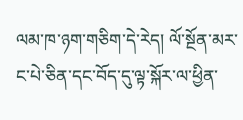ལམ་ཁ་ཉག་གཅིག་དེ་རེད། ལོ་སྔོན་མར་ང་པེ་ཅིན་དང་བོད་དུ་ལྟ་སྐོར་ལ་ཕྱིན་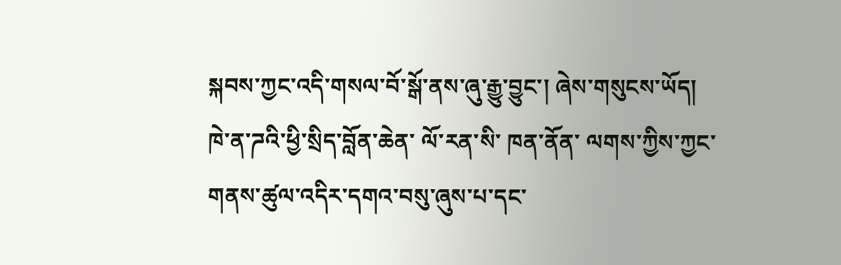སྐབས་ཀྱང་འདི་གསལ་བོ་སྒོ་ནས་ཞུ་རྒྱུ་བྱུང་། ཞེས་གསུངས་ཡོད།
ཁེ་ན་ཌའི་ཕྱི་སྲིད་བློན་ཆེན་ ལོ་རན་སི་ ཁན་ནོན་ ལགས་ཀྱིས་ཀྱང་གནས་ཚུལ་འདིར་དགའ་བསུ་ཞུས་པ་དང་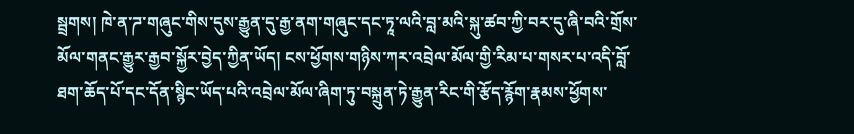སྦྲགས། ཁེ་ན་ཌ་གཞུང་གིས་དུས་རྒྱུན་དུ་རྒྱ་ནག་གཞུང་དང་ཏཱ་ལའི་བླ་མའི་སྐུ་ཚབ་ཀྱི་བར་དུ་ཞི་བའི་གྲོས་མོལ་གནང་རྒྱུར་རྒྱབ་སྐྱོར་བྱེད་ཀྱིན་ཡོད། ངས་ཕྱོགས་གཉིས་ཀར་འབྲེལ་མོལ་གྱི་རིམ་པ་གསར་པ་འདི་བློ་ཐག་ཆོད་པོ་དང་དོན་སྙིང་ཡོད་པའི་འབྲེལ་མོལ་ཞིག་ཏུ་བསྐྲུན་ཏེ་རྒྱུན་རིང་གི་རྩོད་རྙོག་རྣམས་ཕྱོགས་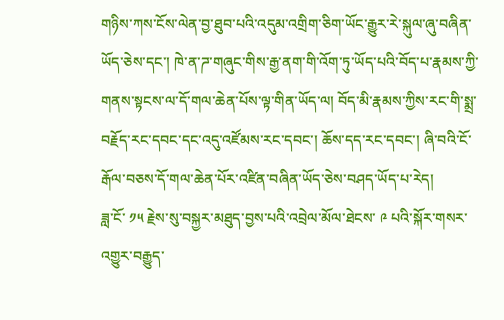གཉིས་ཀས་ངོས་ལེན་བྱ་ཐུབ་པའི་འདུམ་འགྲིག་ཅིག་ཡོང་རྒྱུར་རེ་སྐུལ་ཞུ་བཞིན་ཡོད་ཅེས་དང་། ཁེ་ན་ཌ་གཞུང་གིས་རྒྱ་ནག་གི་འོག་ཏུ་ཡོད་པའི་བོད་པ་རྣམས་ཀྱི་གནས་སྟངས་ལ་དོ་གལ་ཆེན་པོས་ལྟ་གིན་ཡོད་ལ། བོད་མི་རྣམས་ཀྱིས་རང་གི་སྨྲ་བརྗོད་རང་དབང་དང་འདུ་འཛོམས་རང་དབང་། ཆོས་དད་རང་དབང་། ཞི་བའི་ངོ་རྒོལ་བཅས་དོ་གལ་ཆེན་པོར་འཛིན་བཞིན་ཡོད་ཅེས་བཤད་ཡོད་པ་རེད།
ཟླ་ངོ་ ༡༥ རྗེས་སུ་བསྐྱར་མཐུད་བྱས་པའི་འབྲེལ་མོལ་ཐེངས་ ༩ པའི་སྐོར་གསར་འགྱུར་བརྒྱུད་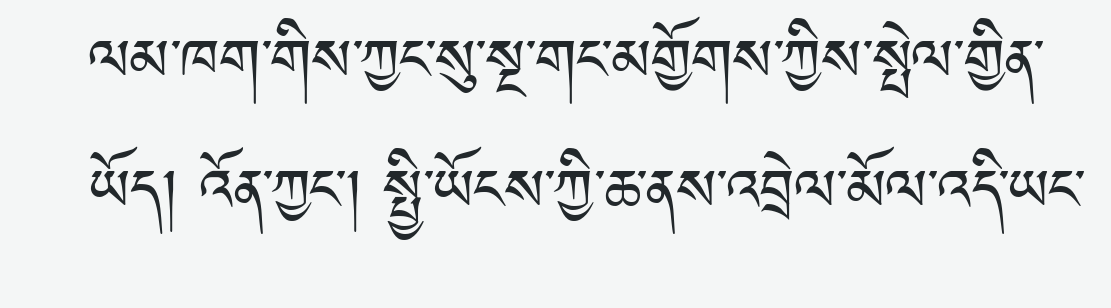ལམ་ཁག་གིས་ཀྱང་སུ་སྔ་གང་མགྱོགས་ཀྱིས་སྤེལ་གྱིན་ཡོད། འོན་ཀྱང་། སྤྱི་ཡོངས་ཀྱི་ཆ་ནས་འབྲེལ་མོལ་འདི་ཡང་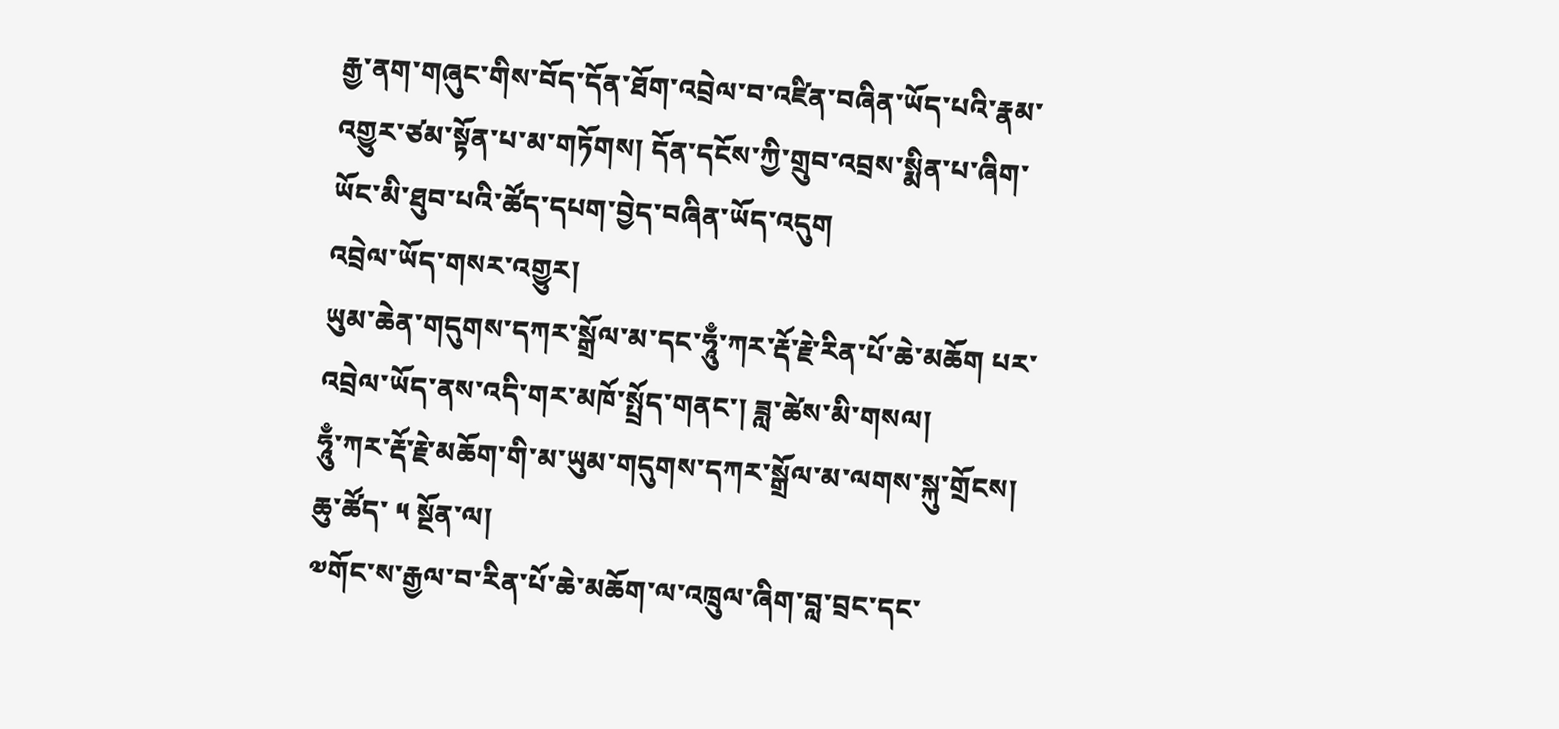རྒྱ་ནག་གཞུང་གིས་བོད་དོན་ཐོག་འབྲེལ་བ་འཛིན་བཞིན་ཡོད་པའི་རྣམ་འགྱུར་ཙམ་སྟོན་པ་མ་གཏོགས། དོན་དངོས་ཀྱི་གྲུབ་འབྲས་སྨིན་པ་ཞིག་ཡོང་མི་ཐུབ་པའི་ཚོད་དཔག་བྱེད་བཞིན་ཡོད་འདུག
འབྲེལ་ཡོད་གསར་འགྱུར།
ཡུམ་ཆེན་གདུགས་དཀར་སྒྲོལ་མ་དང་ཧཱུྃ་ཀར་རྡོ་རྗེ་རིན་པོ་ཆེ་མཆོག པར་འབྲེལ་ཡོད་ནས་འདི་གར་མཁོ་སྤྲོད་གནང་། ཟླ་ཚེས་མི་གསལ།
ཧཱུྃ་ཀར་རྡོ་རྗེ་མཆོག་གི་མ་ཡུམ་གདུགས་དཀར་སྒྲོལ་མ་ལགས་སྐུ་གྲོངས།
ཆུ་ཚོད་ ༥ སྔོན་ལ།
༧གོང་ས་རྒྱལ་བ་རིན་པོ་ཆེ་མཆོག་ལ་འཁྲུལ་ཞིག་བླ་བྲང་དང་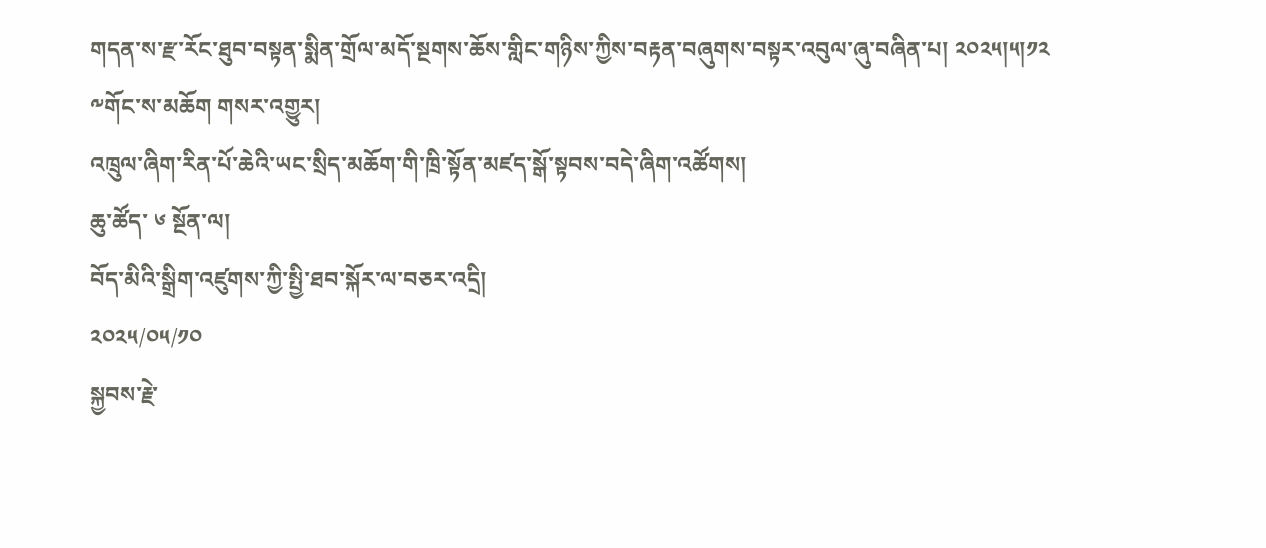གདན་ས་རྫ་རོང་ཐུབ་བསྟན་སྨིན་གྲོལ་མདོ་སྔགས་ཆོས་གླིང་གཉིས་ཀྱིས་བརྟན་བཞུགས་བསྟར་འབུལ་ཞུ་བཞིན་པ། ༢༠༢༥།༥།༡༢
༸གོང་ས་མཆོག གསར་འགྱུར།
འཁྲུལ་ཞིག་རིན་པོ་ཆེའི་ཡང་སྲིད་མཆོག་གི་ཁྲི་སྟོན་མཛད་སྒོ་སྟབས་བདེ་ཞིག་འཚོགས།
ཆུ་ཚོད་ ༦ སྔོན་ལ།
བོད་མིའི་སྒྲིག་འཛུགས་ཀྱི་སྤྱི་ཐབ་སྐོར་ལ་བཅར་འདྲི།
༢༠༢༥/༠༥/༡༠
སྐྱབས་རྗེ་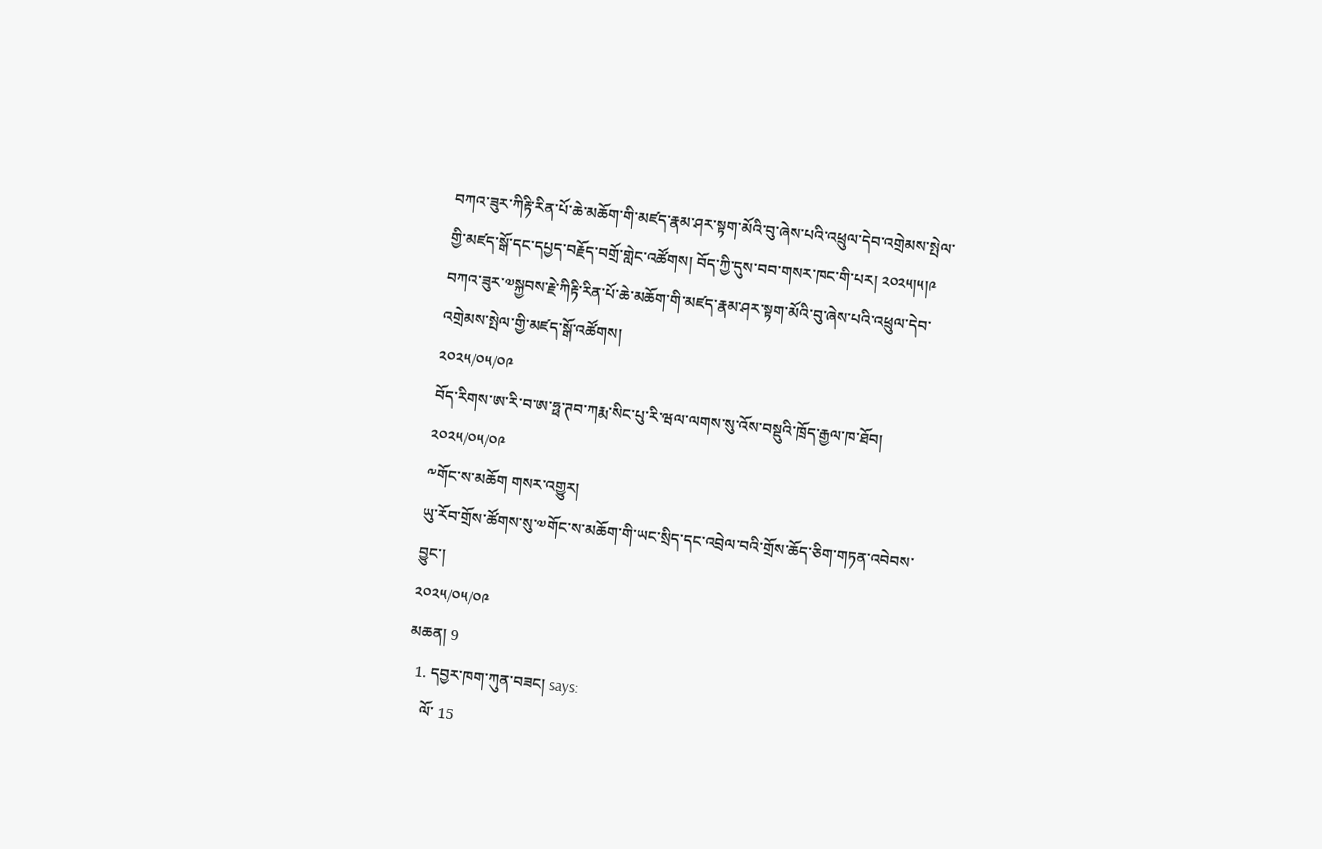བཀའ་ཟུར་ཀིརྟི་རིན་པོ་ཆེ་མཆོག་གི་མཛད་རྣམ་ཤར་སྟག་མོའི་བུ་ཞེས་པའི་འཕྲུལ་དེབ་འགྲེམས་སྤེལ་གྱི་མཛད་སྒོ་དང་དཔྱད་བརྗོད་བགྲོ་གླེང་འཚོགས། བོད་ཀྱི་དུས་བབ་གསར་ཁང་གི་པར། ༢༠༢༥།༥།༩
བཀའ་ཟུར་༧སྐྱབས་རྗེ་ཀིརྟི་རིན་པོ་ཆེ་མཆོག་གི་མཛད་རྣམ་ཤར་སྟག་མོའི་བུ་ཞེས་པའི་འཕྲུལ་དེབ་འགྲེམས་སྤེལ་གྱི་མཛད་སྒོ་འཚོགས།
༢༠༢༥/༠༥/༠༩
བོད་རིགས་ཨ་རི་བ་ཨ་ཧྥ་ཊབ་ཀརྨ་སིང་པུ་རི་ཝལ་ལགས་སུ་འོས་བསྡུའི་ཁྲོད་རྒྱལ་ཁ་ཐོབ།
༢༠༢༥/༠༥/༠༩
༸གོང་ས་མཆོག གསར་འགྱུར།
ཡུ་རོབ་གྲོས་ཚོགས་སུ་༧གོང་ས་མཆོག་གི་ཡང་སྲིད་དང་འབྲེལ་བའི་གྲོས་ཆོད་ཅིག་གཏན་འབེབས་བྱུང་།
༢༠༢༥/༠༥/༠༩
མཆན། 9
  1. དབྱར་ཁག་ཀུན་བཟང། says:
    ལོ་ 15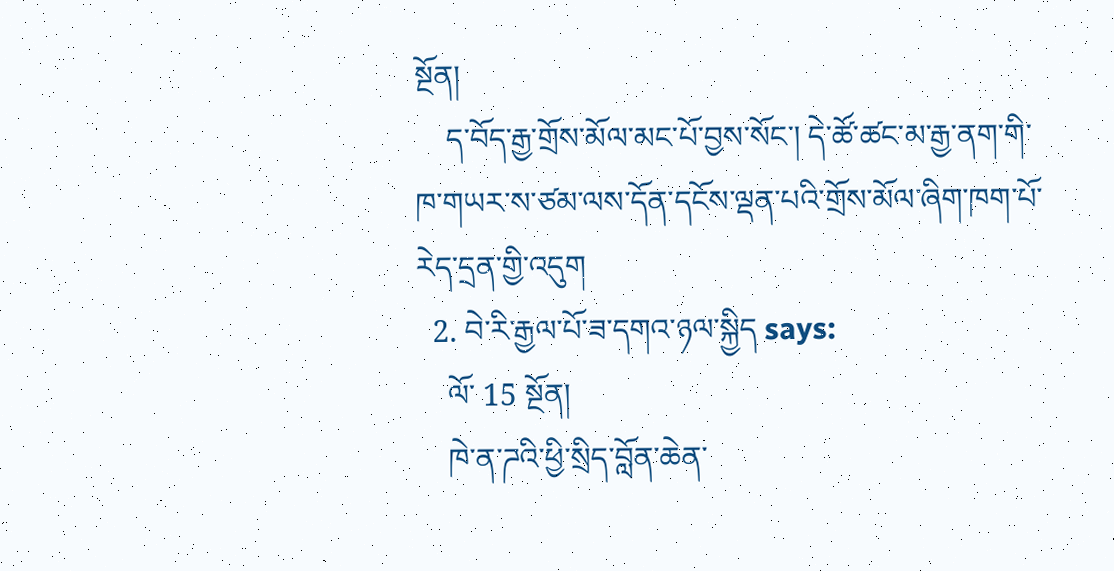སྔོན།
    ད་བོད་རྒྱ་གྲོས་མོལ་མང་པོ་བྱས་སོང་། དེ་ཚོ་ཚང་མ་རྒྱ་ནག་གི་ཁ་གཡར་ས་ཙམ་ལས་དོན་དངོས་ལྡན་པའི་གྲོས་མོལ་ཞིག་ཁག་པོ་རེད་དྲན་གྱི་འདུག
  2. བེ་རི་རྒྱལ་པོ་ཟ་དགའ་ཉལ་སྐྱིད says:
    ལོ་ 15 སྔོན།
    ཁེ་ན་ཌའི་ཕྱི་སྲིད་བློན་ཆེན་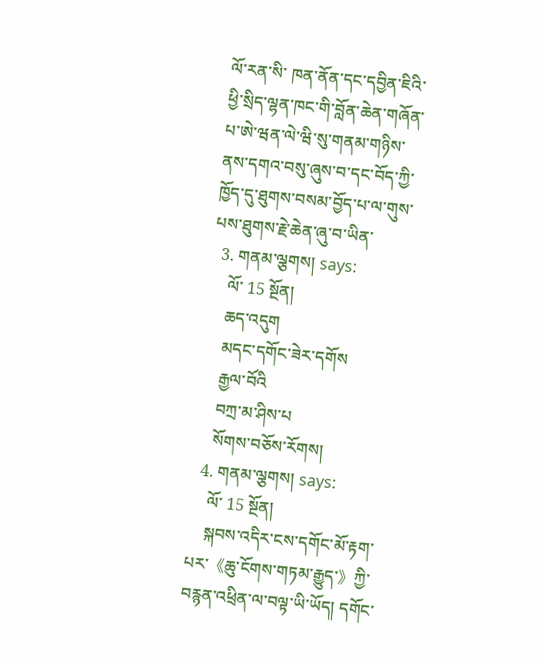ལོ་རན་སི་ ཁན་ནོན་དང་དབྱིན་ཇིའི་ཕྱི་སྲིད་ལྷན་ཁང་གི་བློན་ཆེན་གཞོན་པ་ཨེ་ཝན་ལེ་ཝི་སུ་གནམ་གཉིས་ནས་དགའ་བསུ་ཞུས་བ་དང་བོད་ཀྱི་ཁྱོད་དུ་ཐུགས་བསམ་བྱོད་པ་ལ་གུས་པས་ཐུགས་རྗེ་ཆེན་ཞུ་བ་ཡིན་
  3. གནམ་ལྕགས། says:
    ལོ་ 15 སྔོན།
    ཆད་འདུག
    མདང་དགོང་ཟེར་དགོས
    རྒྱལ་བོའི
    བཀྲ་མ་ཤིས་པ
    སོགས་བཅོས་རོགས།
  4. གནམ་ལྕགས། says:
    ལོ་ 15 སྔོན།
    སྐབས་འདིར་ངས་དགོང་མོ་རྟག་པར་《ཆུ་ངོགས་གཏམ་རྒྱུད་》ཀྱི་བརྙན་འཕྲིན་ལ་བལྟ་ཡི་ཡོད། དགོང་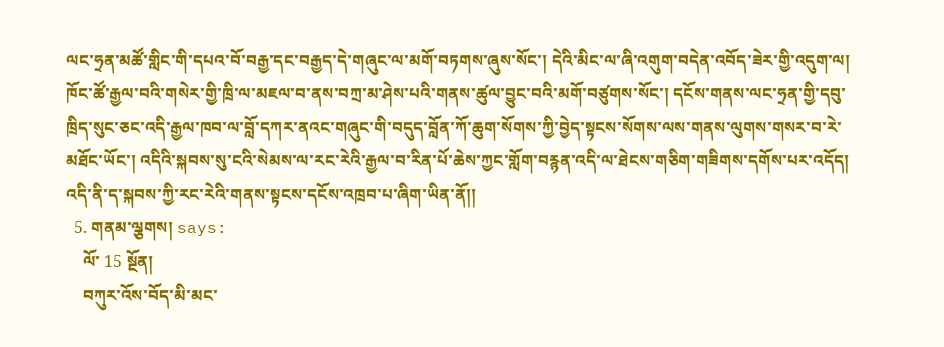ལང་ཧྲན་མཚོ་གླིང་གི་དཔའ་བོ་བརྒྱ་དང་བརྒྱད་དེ་གཞུང་ལ་མགོ་བཏགས་ཞུས་སོང་། དེའི་མིང་ལ་ཞི་འགུག་བདེན་འབོད་ཟེར་གྱི་འདུག་ལ། ཁོང་ཚོ་རྒྱལ་བའི་གསེར་གྱི་ཁྲི་ལ་མཇལ་བ་ནས་བཀྲ་མ་ཤེས་པའི་གནས་ཚུལ་བྱུང་བའི་མགོ་བཙུགས་སོང་། དངོས་གནས་ལང་ཧྲན་གྱི་དབུ་ཁྲིད་སུང་ཅང་འདི་རྒྱལ་ཁབ་ལ་བློ་དཀར་ནའང་གཞུང་གི་བདུད་བློན་ཀོ་ཆུག་སོགས་ཀྱི་བྱེད་སྟངས་སོགས་ལས་གནས་ལུགས་གསར་བ་རེ་མཐོང་ཡོང་། འདིའི་སྐབས་སུ་ངའི་སེམས་ལ་རང་རེའི་རྒྱལ་བ་རིན་པོ་ཆེས་ཀྱང་གློག་བརྙན་འདི་ལ་ཐེངས་གཅིག་གཟིགས་དགོས་པར་འདོད། འདི་ནི་ད་སྐབས་ཀྱི་རང་རེའི་གནས་སྟངས་དངོས་འཁྲབ་པ་ཞིག་ཡིན་ནོ།།
  5. གནམ་ལྕགས། says:
    ལོ་ 15 སྔོན།
    བཀུར་འོས་བོད་མི་མང་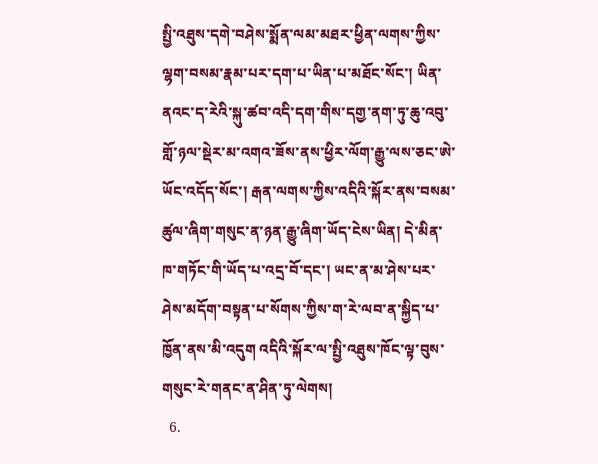སྤྱི་འཐུས་དགེ་བཤེས་སྨོན་ལམ་མཐར་ཕྱིན་ལགས་ཀྱིས་ལྷག་བསམ་རྣམ་པར་དག་པ་ཡིན་པ་མཐོང་སོང་། ཡིན་ནའང་ད་རེའི་སྐུ་ཚབ་འདི་དག་གིས་དགྱ་ནག་ཏུ་ཆུ་འབུ་གློ་ཉལ་སྡེར་མ་འགའ་ཟོས་ནས་ཕྱིར་ལོག་རྒྱུ་ལས་ཅང་ཨེ་ཡོང་འདོད་སོང་། རྒན་ལགས་ཀྱིས་འདིའི་སྐོར་ནས་བསམ་ཚུལ་ཞིག་གསུང་ན་ཉན་རྒྱུ་ཞིག་ཡོད་ངེས་ཡིན། དེ་མིན་ཁ་གཏོང་གི་ཡོད་པ་འདྲ་བོ་དང་། ཡང་ན་མ་ཤེས་པར་ཤེས་མདོག་བསྟན་པ་སོགས་ཀྱིས་ག་རེ་ལབ་ན་སྐྱིད་པ་ཁྱོན་ནས་མི་འདུག འདིའི་སྐོར་ལ་སྤྱི་འཐུས་ཁོང་ལྟ་བུས་གསུང་རེ་གནང་ན་ཤིན་ཏུ་ལེགས།
  6.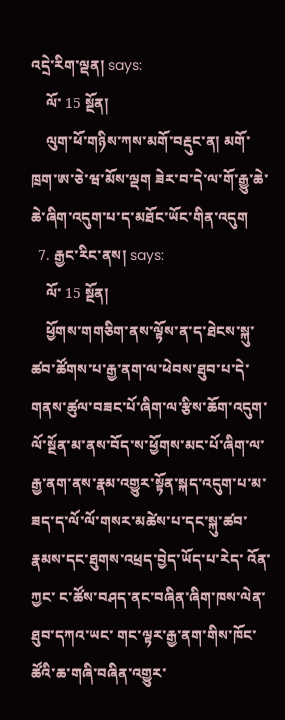འདྲེ་རིག་ལྡན། says:
    ལོ་ 15 སྔོན།
    ལུག་ཕོ་གཉིས་ཀས་མགོ་བརྡུང་ན། མགོ་ཁྲག་ཨ་ཅེ་ཝ་མོས་ལྡག ཟེར་བ་དེ་ལ་གོ་རྒྱུ་ཆེ་ཆེ་ཞིག་འདུག་པ་ད་མཐོང་ཡོང་གིན་འདུག
  7. རྒྱང་རིང་ནས། says:
    ལོ་ 15 སྔོན།
    ཕྱོགས་གགཅིག་ནས་ལྟོས་ན་ད་ཐེངས་སྐུ་ཚབ་ཚོགས་པ་རྒྱ་ནག་ལ་ཕེབས་ཐུབ་པ་དེ་གནས་ཚུལ་བཟང་པོ་ཞིག་ལ་རྩིས་ཆོག་འདུག་ ལོ་སྔོན་མ་ནས་བོད་ས་ཕྱོགས་མང་པོ་ཞིག་ལ་རྒྱ་ནག་ནས་རྣམ་འགྱུར་སྟོན་སྐད་འདུག་པ་མ་ཟད་ད་ལོ་ལོ་གསར་མཚེས་པ་དང་སྐུ་ཚབ་རྣམས་དང་ཐུགས་འཕྲད་བྱེད་ཡོད་པ་རེད་ འོན་ཀྱང་ ང་ཚོས་བཤད་ནང་བཞིན་ཞིག་ཁས་ལེན་ཐུབ་དཀའ་ཡང་ གང་ལྟར་རྒྱ་ནག་གིས་ཁོང་ཚོའི་ཆ་གཞི་བཞིན་འགྱུར་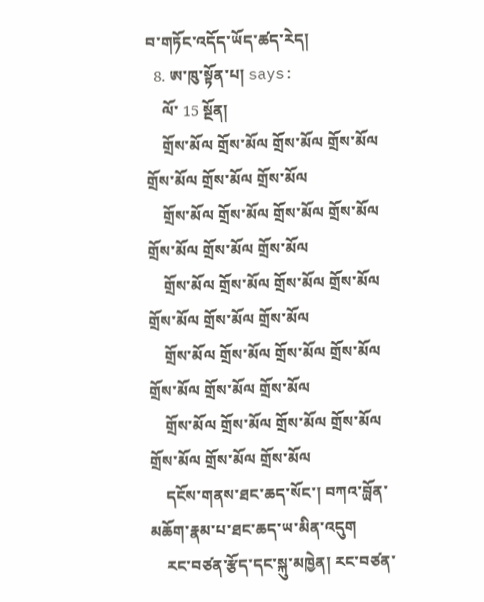བ་གཏོང་འདོད་ཡོད་ཚད་རེད།
  8. ཨ་ཁུ་སྟོན་པ། says:
    ལོ་ 15 སྔོན།
    གྲོས་མོལ གྲོས་མོལ གྲོས་མོལ གྲོས་མོལ གྲོས་མོལ གྲོས་མོལ གྲོས་མོལ
    གྲོས་མོལ གྲོས་མོལ གྲོས་མོལ གྲོས་མོལ གྲོས་མོལ གྲོས་མོལ གྲོས་མོལ
    གྲོས་མོལ གྲོས་མོལ གྲོས་མོལ གྲོས་མོལ གྲོས་མོལ གྲོས་མོལ གྲོས་མོལ
    གྲོས་མོལ གྲོས་མོལ གྲོས་མོལ གྲོས་མོལ གྲོས་མོལ གྲོས་མོལ གྲོས་མོལ
    གྲོས་མོལ གྲོས་མོལ གྲོས་མོལ གྲོས་མོལ གྲོས་མོལ གྲོས་མོལ གྲོས་མོལ
    དངོས་གནས་ཐང་ཆད་སོང་། བཀའ་བྻོན་མཆོག་རྣམ་པ་ཐང་ཆད་ཡ་མིན་འདུག
    རང་བཙན་རྩོད་དང་སྐུ་མཁྱེན། རང་བཙན་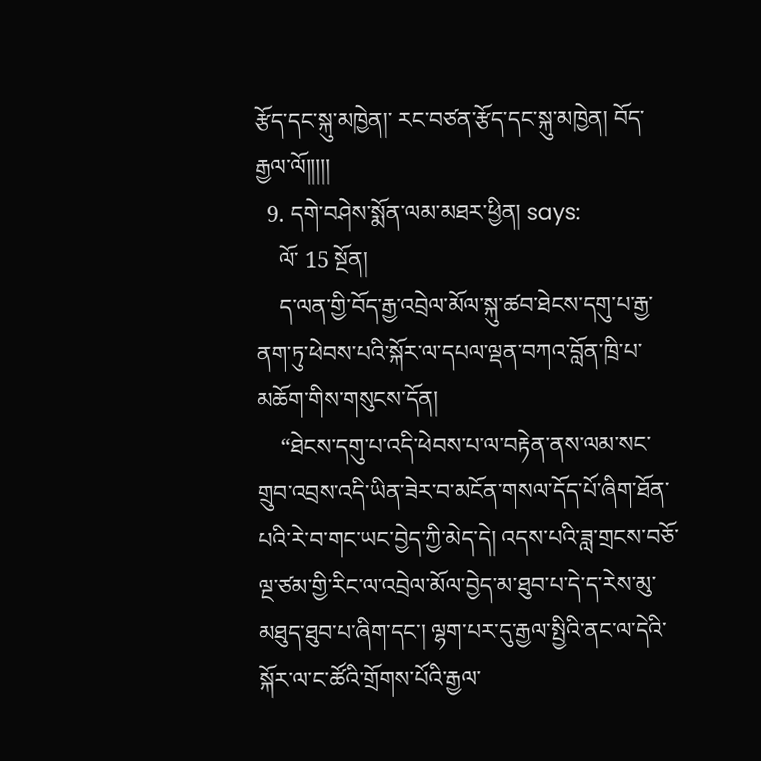རྩོད་དང་སྐུ་མཁྱེན།་ རང་བཙན་རྩོད་དང་སྐུ་མཁྱེན། བོད་རྒྱལ་ལོ།།།།།
  9. དགེ་བཤེས་སྨོན་ལམ་མཐར་ཕྱིན། says:
    ལོ་ 15 སྔོན།
    ད་ལན་གྱི་བོད་རྒྱ་འབྲེལ་མོལ་སྐུ་ཚབ་ཐེངས་དགུ་པ་རྒྱ་ནག་ཏུ་ཕེབས་པའི་སྐོར་ལ་དཔལ་ལྡན་བཀའ་བློན་ཁྲི་པ་མཆོག་གིས་གསུངས་དོན།
    “ཐེངས་དགུ་པ་འདི་ཕེབས་པ་ལ་བརྟེན་ནས་ལམ་སང་གྲུབ་འབྲས་འདི་ཡིན་ཟེར་བ་མངོན་གསལ་དོད་པོ་ཞིག་ཐོན་པའི་རེ་བ་གང་ཡང་བྱེད་ཀྱི་མེད་དེ། འདས་པའི་ཟླ་གྲངས་བཅོ་ལྔ་ཙམ་གྱི་རིང་ལ་འབྲེལ་མོལ་བྱེད་མ་ཐུབ་པ་དེ་ད་རེས་མུ་མཐུད་ཐུབ་པ་ཞིག་དང་། ལྷག་པར་དུ་རྒྱལ་སྤྱིའི་ནང་ལ་དེའི་སྐོར་ལ་ང་ཚོའི་གྲོགས་པོའི་རྒྱལ་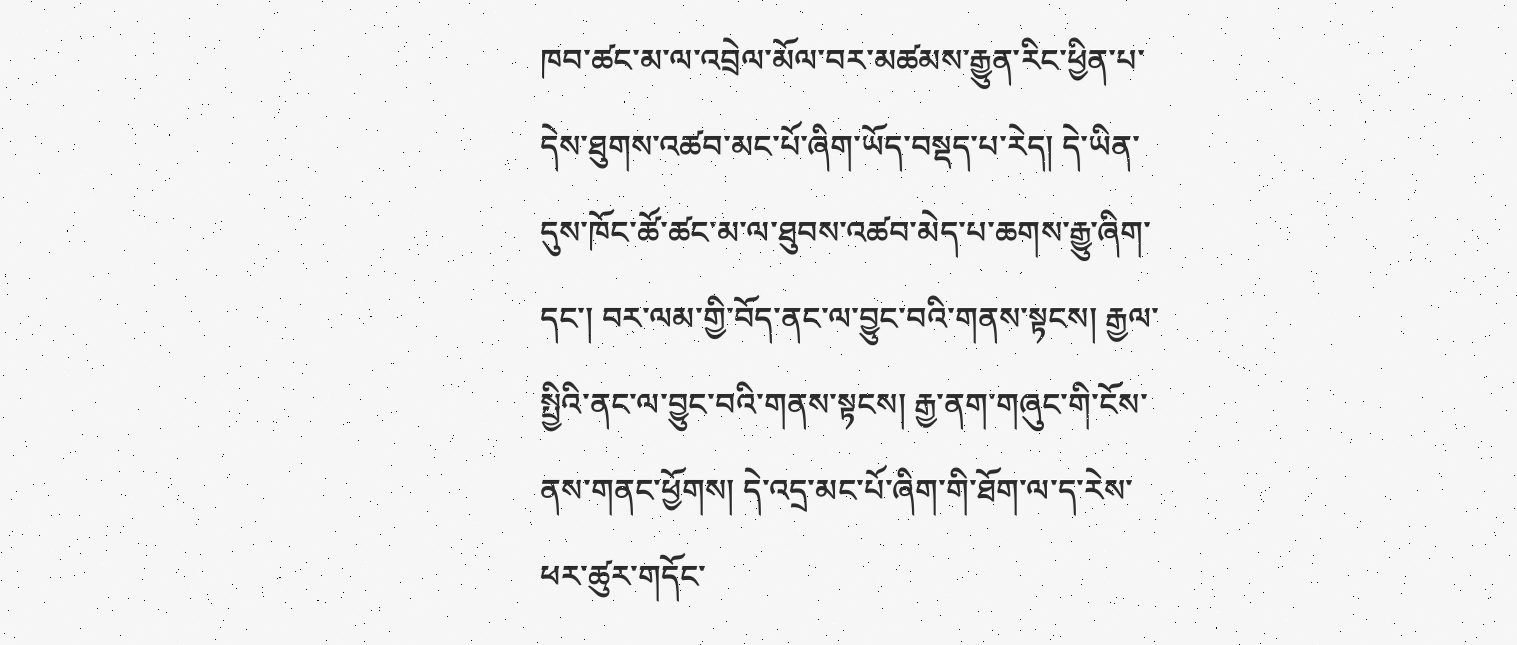ཁབ་ཚང་མ་ལ་འབྲེལ་མོལ་བར་མཚམས་རྒྱུན་རིང་ཕྱིན་པ་དེས་ཐུགས་འཚབ་མང་པོ་ཞིག་ཡོད་བསྡད་པ་རེད། དེ་ཡིན་དུས་ཁོང་ཚོ་ཚང་མ་ལ་ཐུབས་འཚབ་མེད་པ་ཆགས་རྒྱུ་ཞིག་དང་། བར་ལམ་གྱི་བོད་ནང་ལ་བྱུང་བའི་གནས་སྟངས། རྒྱལ་སྤྱིའི་ནང་ལ་བྱུང་བའི་གནས་སྟངས། རྒྱ་ནག་གཞུང་གི་ངོས་ནས་གནང་ཕྱོགས། དེ་འདྲ་མང་པོ་ཞིག་གི་ཐོག་ལ་ད་རེས་ཕར་ཚུར་གདོང་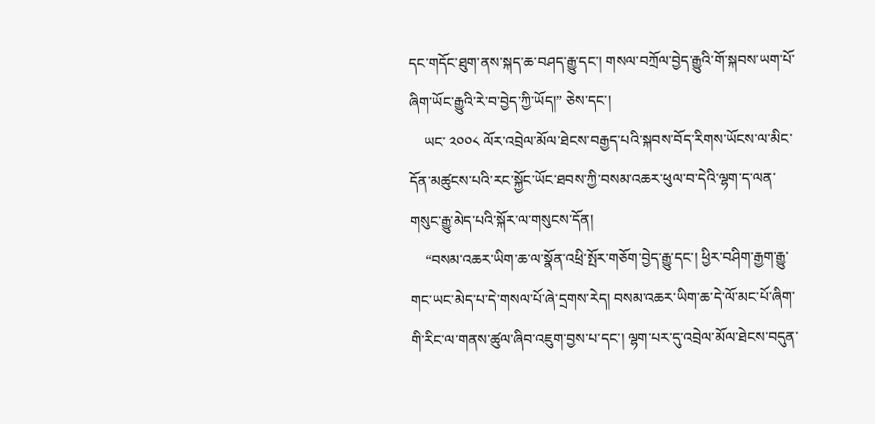དང་གདོང་ཐུག་ནས་སྐད་ཆ་བཤད་རྒྱུ་དང་། གསལ་བཀྲོལ་བྱེད་རྒྱུའི་གོ་སྐབས་ཡག་པོ་ཞིག་ཡོང་རྒྱུའི་རེ་བ་བྱེད་ཀྱི་ཡོད།” ཅེས་དང་།
    ཡང་ ༢༠༠༨ ལོར་འབྲེལ་མོལ་ཐེངས་བརྒྱད་པའི་སྐབས་བོད་རིགས་ཡོངས་ལ་མིང་དོན་མཚུངས་པའི་རང་སྐྱོང་ཡོང་ཐབས་ཀྱི་བསམ་འཆར་ཕུལ་བ་དེའི་ལྷག་ད་ལན་གསུང་རྒྱུ་མེད་པའི་སྐོར་ལ་གསུངས་དོན།
    “བསམ་འཆར་ཡིག་ཆ་ལ་སྣོན་འཕྲི་སྤོར་གཅོག་བྱེད་རྒྱུ་དང་། ཕྱིར་བཤིག་རྒྱག་རྒྱུ་གང་ཡང་མེད་པ་དེ་གསལ་པོ་ཞེ་དྲགས་རེད། བསམ་འཆར་ཡིག་ཆ་དེ་ལོ་མང་པོ་ཞིག་གི་རིང་ལ་གནས་ཚུལ་ཞིབ་འཇུག་བྱས་པ་དང་། ལྷག་པར་དུ་འབྲེལ་མོལ་ཐེངས་བདུན་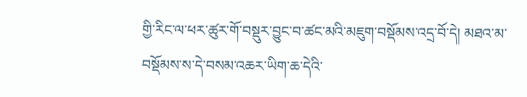གྱི་རིང་ལ་ཕར་ཚུར་གོ་བསྡུར་བྱུང་བ་ཚང་མའི་མཇུག་བསྡོམས་འདྲ་བོ་དེ། མཐའ་མ་བསྡོམས་ས་དེ་བསམ་འཆར་ཡིག་ཆ་དེའི་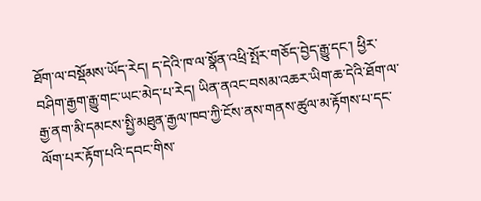ཐོག་ལ་བསྡོམས་ཡོད་རེད། ད་དེའི་ཁ་ལ་སྣོན་འཕྲི་སྤོར་གཅོད་བྱེད་རྒྱུ་དང་། ཕྱིར་བཤིག་རྒྱག་རྒྱུ་གང་ཡང་མེད་པ་རེད། ཡིན་ནའང་བསམ་འཆར་ཡིག་ཆ་དེའི་ཐོག་ལ་རྒྱ་ནག་མི་དམངས་སྤྱི་མཐུན་རྒྱལ་ཁབ་ཀྱི་ངོས་ནས་གནས་ཚུལ་མ་རྟོགས་པ་དང་ལོག་པར་རྟོག་པའི་དབང་གིས་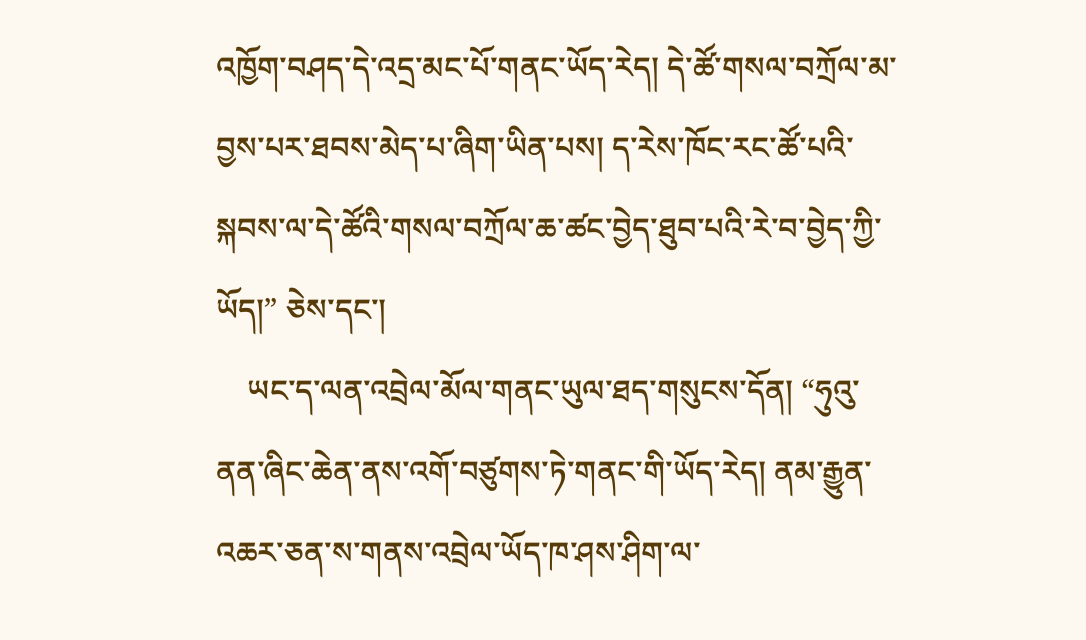འཁྱོག་བཤད་དེ་འདྲ་མང་པོ་གནང་ཡོད་རེད། དེ་ཚོ་གསལ་བཀྲོལ་མ་བྱས་པར་ཐབས་མེད་པ་ཞིག་ཡིན་པས། ད་རེས་ཁོང་རང་ཚོ་པའི་སྐབས་ལ་དེ་ཚོའི་གསལ་བཀྲོལ་ཆ་ཚང་བྱེད་ཐུབ་པའི་རེ་བ་བྱེད་ཀྱི་ཡོད།” ཅེས་དང་།
    ཡང་ད་ལན་འབྲེལ་མོལ་གནང་ཡུལ་ཐད་གསུངས་དོན། “ཧུའུ་ནན་ཞིང་ཆེན་ནས་འགོ་བཙུགས་ཏེ་གནང་གི་ཡོད་རེད། ནམ་རྒྱུན་འཆར་ཅན་ས་གནས་འབྲེལ་ཡོད་ཁ་ཤས་ཤིག་ལ་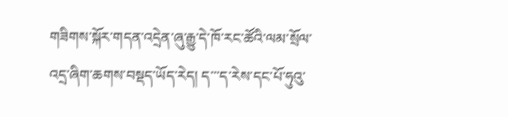གཟིགས་སྐོར་གདན་འདྲེན་ཞུ་རྒྱུ་དེ་ཁོ་རང་ཚོའི་ལམ་སྲོལ་འདྲ་ཞིག་ཆགས་བསྡད་ཡོད་རེད། ད་་་ད་རེས་དང་པོ་ཧུའུ་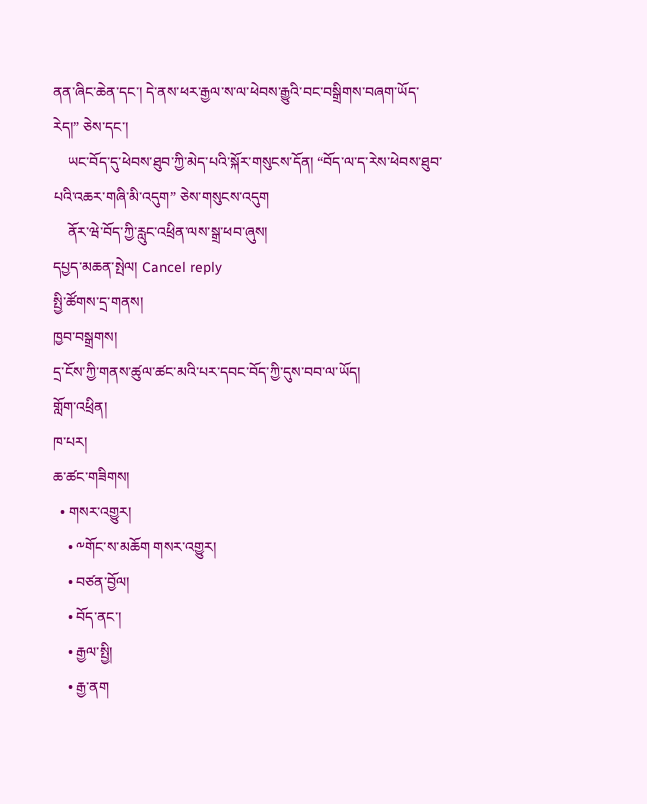ནན་ཞིང་ཆེན་དང་། དེ་ནས་ཕར་རྒྱལ་ས་ལ་ཕེབས་རྒྱུའི་བང་བསྒྲིགས་བཞག་ཡོད་རེད།” ཅེས་དང་།
    ཡང་བོད་དུ་ཕེབས་ཐུབ་ཀྱི་མེད་པའི་སྐོར་གསུངས་དོན། “བོད་ལ་ད་རེས་ཕེབས་ཐུབ་པའི་འཆར་གཞི་མི་འདུག” ཅེས་གསུངས་འདུག
    ནོར་ཝེ་བོད་ཀྱི་རླུང་འཕྲིན་ལས་སྒྲ་ཕབ་ཞུས།
དཔྱད་མཆན་སྤེལ། Cancel reply
སྤྱི་ཚོགས་དྲ་གནས།
ཁྱབ་བསྒྲགས།
དྲ་ངོས་ཀྱི་གནས་ཚུལ་ཚང་མའི་པར་དབང་བོད་ཀྱི་དུས་བབ་ལ་ཡོད།
གློག་འཕྲིན།
ཁ་པར།
ཆ་ཚང་གཟིགས།
  • གསར་འགྱུར།
    • ༸གོང་ས་མཆོག གསར་འགྱུར།
    • བཙན་བྱོལ།
    • བོད་ནང་།
    • རྒྱལ་སྤྱི།
    • རྒྱ་ནག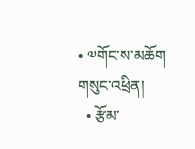• ༧གོང་ས་མཆོག གསུང་འཕྲིན།
  • རྩོམ་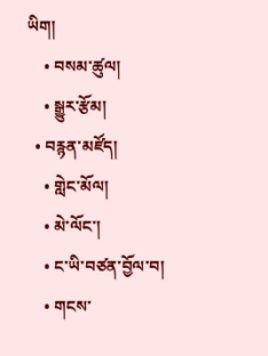ཡིག།
    • བསམ་ཚུལ།
    • སྒྱུར་རྩོམ།
  • བརྙན་མཛོད།
    • གླེང་མོལ།
    • མེ་ལོང་།
    • ང་ཡི་བཙན་བྱོལ་བ།
    • གངས་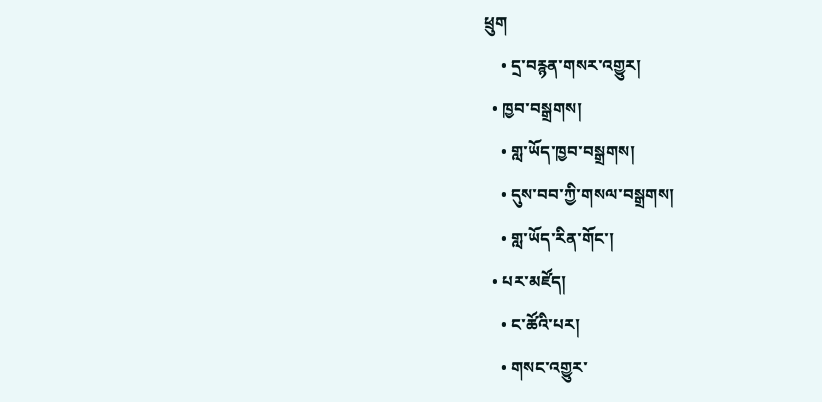ཕྲུག
    • དྲ་བརྙན་གསར་འགྱུར།
  • ཁྱབ་བསྒྲགས།
    • གླ་ཡོད་ཁྱབ་བསྒྲགས།
    • དུས་བབ་ཀྱི་གསལ་བསྒྲགས།
    • གླ་ཡོད་རིན་གོང་།
  • པར་མཛོད།
    • ང་ཚོའི་པར།
    • གསང་འགྱུར་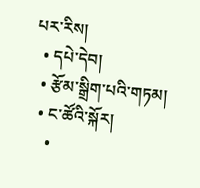པར་རིས།
  • དཔེ་དེབ།
  • རྩོམ་སྒྲིག་པའི་གཏམ།
  • ང་ཚོའི་སྐོར།
    •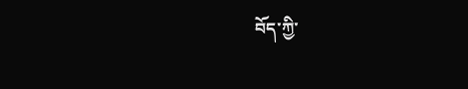བོད་ཀྱི་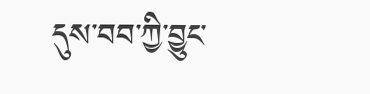དུས་བབ་ཀྱི་བྱུང་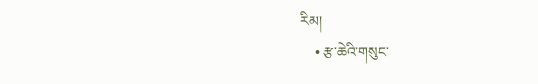རིམ།
    • རྩ་ཆེའི་གསུང་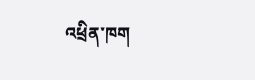འཕྲིན་ཁག